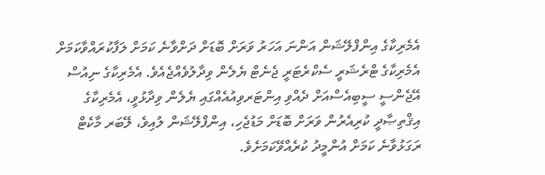އެމެރިކާގެ އިންފްލޭޝަން އަންނަ އަހަރު ވަރަށް ބޮޑަށް ދަށްވާނެ ކަމަށް ލަފާކުރައްވާކަމަށް އެމެރިކާގެ ޓްރެޝަރީ ސެކްރެޓަރީ ޖެނެޓް ޔެލެން ވިދާލުވެއްޖެއެވެ. އެމެރިކާގެ ނިއުސް އޭޖެންސީ ސީބިއެސްއަށް ދެއްވި އިންޓަރވިއުއެއްގައި ޔެލެން ވިދާޅުވީ، އެމެރިކާގެ އިޤްތިޞާދީ ކުރިއެރުން ވަރަށް ބޮޑަށް މަޑުޖެހި، އިންފްލޭޝަން ލުއިވެ، ލޭބަރ މާކެޓް ރަގަޅުވާނެ ކަމަށް އުންމީދު ކުރެއްވޭކަމަށެވެ.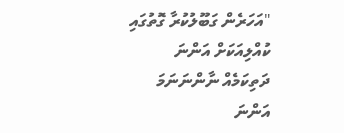"އަހަރެން ގަބޫލުކުރާ ގޮތުގައި ކުއްލިއަކަށް އަންނަ ދަތިކަމެއް ނާންނަނަމަ އަންނަ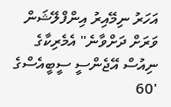އަހަރު ނިމޭއިރު އިންފްލޭޝަން ވަރަށް ދަށްވާނެ" އެމެރިކާގެ ނިއުސް އޭޖެންސީ ސީބީއެސްގެ '60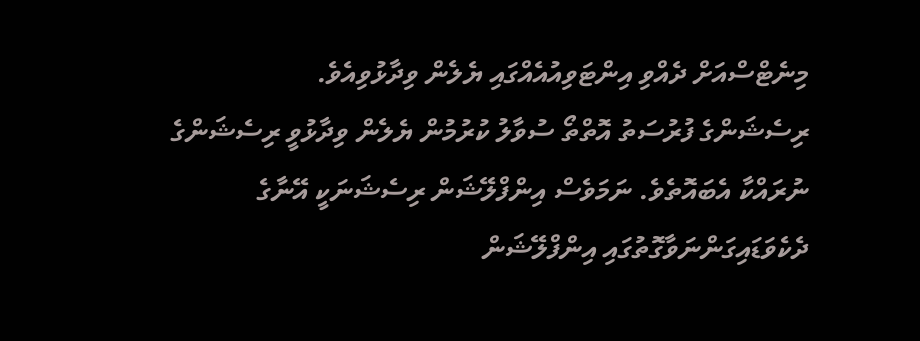މިނެޓްސްއަށް ދެއްވި އިންޓަވިއުއެއްގައި ޔެލެން ވިދާޅުވިއެވެ.
ރިސެޝަންގެ ފުރުސަތު އޮތްތޯ ސުވާލު ކުރުމުން ޔެލެން ވިދާޅުވީ ރިސެޝަންގެ ނުރައްކާ އެބައޮތެވެ. ނަމަވެސް އިންފްލޭޝަން ރިސެޝަނަކީ އޭނާގެ ދެކެވަޑައިގަންނަވާގޮތުގައި އިންފްލޭޝަން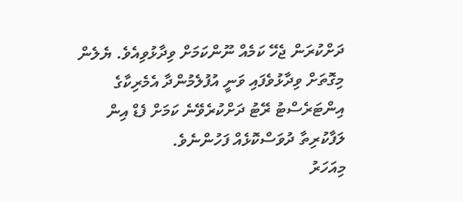ދަށްކުރަން ޖެހޭ ކަމެއް ނޫންކަމަށް ވިދާޅުވިއެވެ. ޔެލެން މިގޮތަށް ވިދާޅުވެފައި ވަނީ އުފުލެމުންދާ އެމެރިކާގެ އިންޓަރެސްޓު ރޭޓު ދަށްކުރެވޭނެ ކަމަށް ފެޑް އިން ލަފާކުރިތާ ދުވަސްކޮޅެއް ފަހުންނެވެ.
މިއަހަރު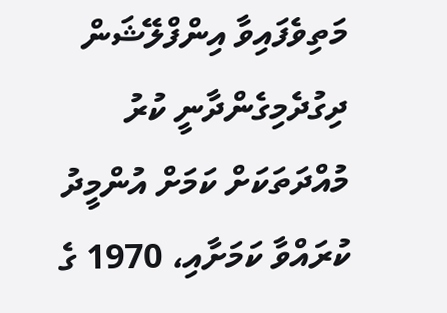މަތިވެފައިވާ އިންފްލޭޝަން ދިގުދެމިގެންދާނީ ކުރު މުއްދަތަކަށް ކަމަށް އުންމީދު ކުރައްވާ ކަމަށާއި، 1970 ގެ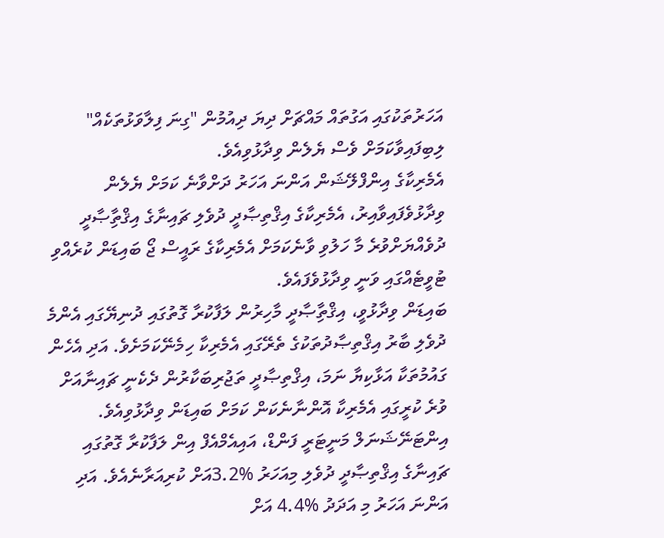އަހަރުތަކުގައި އަގުތައް މައްޗަށް ދިޔަ ދިއުމުން "ގިނަ ފިލާވަޅުތަކެއް" ލިބިފައިވާކަމަށް ވެސް ޔެލެން ވިދާޅުވިއެވެ.
އެމެރިކާގެ އިންފްލޭޝަން އަންނަ އަހަރު ދަށްވާނެ ކަމަށް ޔެލެން ވިދާޅުވެފައިވާއިރު، އެމެރިކާގެ އިޤްތިޞާދީ ދުވެލި ޗައިނާގެ އިޤްތިާޞާދީ ދުވެއްޔަށްވުރެ މާ ހަލުވި ވާނެކަމަށް އެމެރިކާގެ ރައީސް ޖޯ ބައިޑަން ކުރެއްވި ޓުވީޓެއްގައި ވަނީ ވިދާޅުވެފައެވެ.
ބައިޑަން ވިދާޅުވީ، އިޤްތިާޞާދީ މާހިރުން ލަފާކުރާ ގޮތުގައި ދުނިޔޭގައި އެންމެ ދުވެލި ބާރު އިޤްތިޞާދުތަކުގެ ތެރޭގައި އެމެރިކާ ހިމެނޭކަމަށެވެ. އަދި އެހެން ގައުމުތަކާ އަޅާކިޔާ ނަމަ، އިޤްތިޞާދީ ތަޖުރިބަކާރުން ދެކެނީ ޗައިނާއަށް ވުރެ ކުރީގައި އެމެރިކާ އޮންނާނެކަން ކަމަށް ބައިޑަން ވިދާޅުވިއެވެ.
އިންޓަނޭޝަނަލް މަނީޓަރީ ފަންޑް، އައިއެމްއެފް އިން ލަފާކުރާ ގޮތުގައި ޗައިނާގެ އިޤްތިޞާދީ ދުވެލި މިއަހަރު %3.2އަށް ކުރިއަރާނެއެވެ. އަދި އަންނަ އަހަރު މި އަދަދު %4.4 އަށް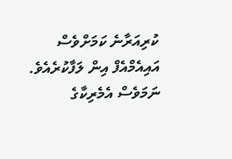ކުރިއަރާނެ ކަމަށްވެސް އައިއެމްއެފް އިން ލަފާކުރެއެވެ. ނަމަވެސް އެމެރިކާގެ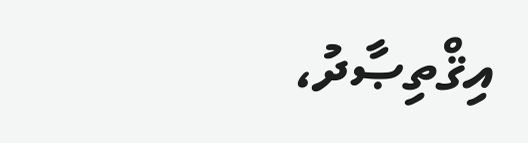އިޤްތިޞާދު،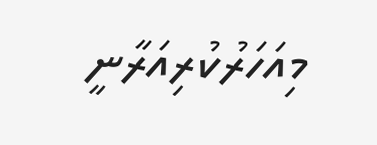މިއަހަރުކުރިއަރާނީ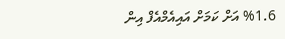%1.6 އަށް ކަމަށް އައިއެމްއެފް އިން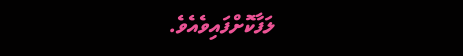ލަފާކޮށްފައިވެއެވެ.